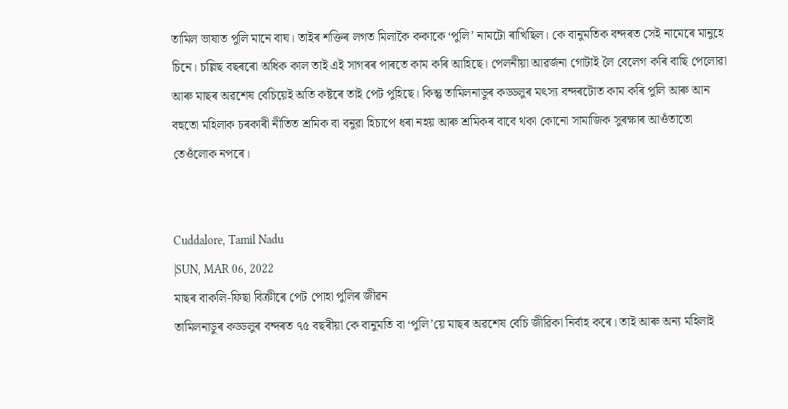তামিল ভাষাত পুলি মানে বাঘ। তাইৰ শক্তিৰ লগত মিলাকৈ ককাকে ‘পুলি’ নামটো ৰাখিছিল। কে বানুমতিক বন্দৰত সেই নামেৰে মানুহে চিনে। চল্লিছ বছৰৰো অধিক কাল তাই এই সাগৰৰ পাৰতে কাম কৰি আহিছে। পেলনীয়া আৱৰ্জনা গোটাই লৈ বেলেগ কৰি বাছি পেলোৱা আৰু মাছৰ অৱশেষ বেচিয়েই অতি কষ্টৰে তাই পেট পুহিছে। কিন্তু তামিলনাডুৰ কড্ডলুৰ মৎস্য বন্দৰটোত কাম কৰি পুলি আৰু আন বহুতো মহিলাক চৰকাৰী নীতিত শ্ৰমিক বা বনুৱা হিচাপে ধৰা নহয় আৰু শ্ৰমিকৰ বাবে থকা কোনো সামাজিক সুৰক্ষাৰ আওঁতাতো তেওঁলোক নপৰে।


Cuddalore, Tamil Nadu
|SUN, MAR 06, 2022
মাছৰ বাকলি-ফিছা বিক্ৰীৰে পেট পোহা পুলিৰ জীৱন
তামিলনাডুৰ কড্ডলুৰ বন্দৰত ৭৫ বছৰীয়া কে বানুমতি বা ‘পুলি’য়ে মাছৰ অৱশেষ বেচি জীৱিকা নিৰ্বাহ কৰে। তাই আৰু অন্য মহিলাই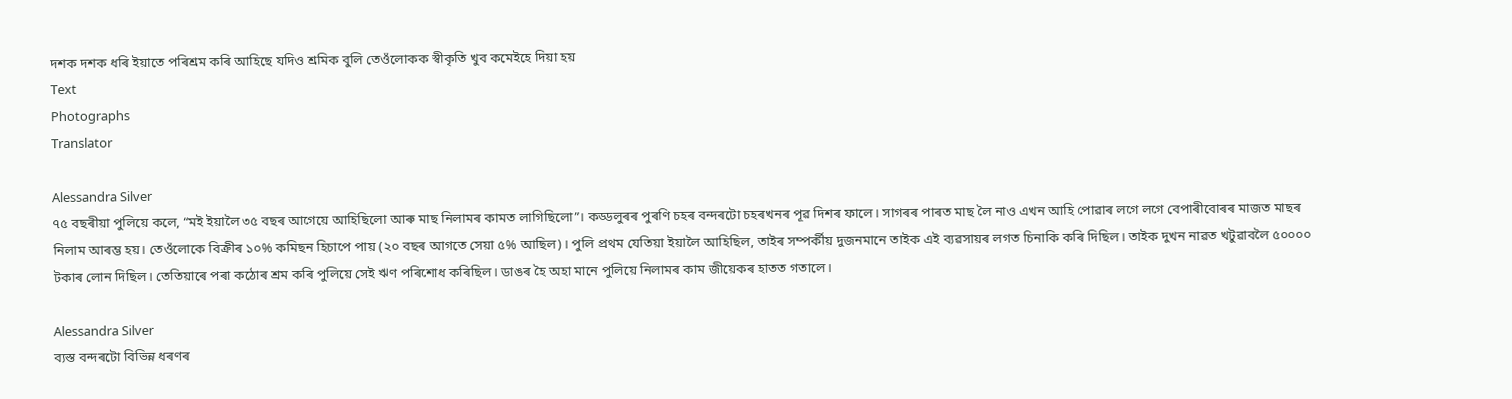দশক দশক ধৰি ইয়াতে পৰিশ্ৰম কৰি আহিছে যদিও শ্ৰমিক বুলি তেওঁলোকক স্বীকৃতি খুব কমেইহে দিয়া হয়
Text
Photographs
Translator

Alessandra Silver
৭৫ বছৰীয়া পুলিয়ে কলে, “মই ইয়ালৈ ৩৫ বছৰ আগেয়ে আহিছিলো আৰু মাছ নিলামৰ কামত লাগিছিলো”। কড্ডলুৰৰ পুৰণি চহৰ বন্দৰটো চহৰখনৰ পূৱ দিশৰ ফালে। সাগৰৰ পাৰত মাছ লৈ নাও এখন আহি পোৱাৰ লগে লগে বেপাৰীবোৰৰ মাজত মাছৰ নিলাম আৰম্ভ হয়। তেওঁলোকে বিক্ৰীৰ ১০% কমিছন হিচাপে পায় (২০ বছৰ আগতে সেয়া ৫% আছিল)। পুলি প্ৰথম যেতিয়া ইয়ালৈ আহিছিল, তাইৰ সম্পৰ্কীয় দুজনমানে তাইক এই ব্যৱসায়ৰ লগত চিনাকি কৰি দিছিল। তাইক দুখন নাৱত খটুৱাবলৈ ৫০০০০ টকাৰ লোন দিছিল। তেতিয়াৰে পৰা কঠোৰ শ্ৰম কৰি পুলিয়ে সেই ঋণ পৰিশোধ কৰিছিল। ডাঙৰ হৈ অহা মানে পুলিয়ে নিলামৰ কাম জীয়েকৰ হাতত গতালে।

Alessandra Silver
ব্যস্ত বন্দৰটো বিভিন্ন ধৰণৰ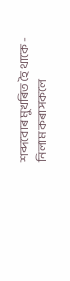শব্দবোৰ মুখৰিত হৈ থাকে - নিলাম কৰাসকলে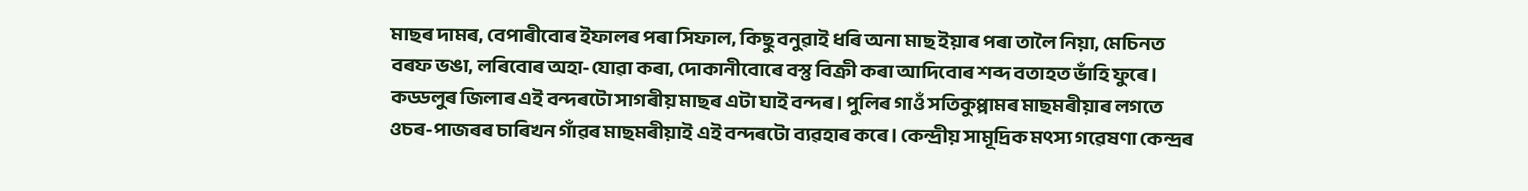মাছৰ দামৰ, বেপাৰীবোৰ ইফালৰ পৰা সিফাল, কিছু বনুৱাই ধৰি অনা মাছ ইয়াৰ পৰা তালৈ নিয়া, মেচিনত বৰফ ভঙা, লৰিবোৰ অহা-যোৱা কৰা, দোকানীবোৰে বস্তু বিক্ৰী কৰা আদিবোৰ শব্দ বতাহত ভাঁহি ফুৰে। কড্ডলুৰ জিলাৰ এই বন্দৰটো সাগৰীয় মাছৰ এটা ঘাই বন্দৰ। পুলিৰ গাওঁ সতিকুপ্পামৰ মাছমৰীয়াৰ লগতে ওচৰ-পাজৰৰ চাৰিখন গাঁৱৰ মাছমৰীয়াই এই বন্দৰটো ব্যৱহাৰ কৰে। কেন্দ্ৰীয় সামূদ্ৰিক মৎস্য গৱেষণা কেন্দ্ৰৰ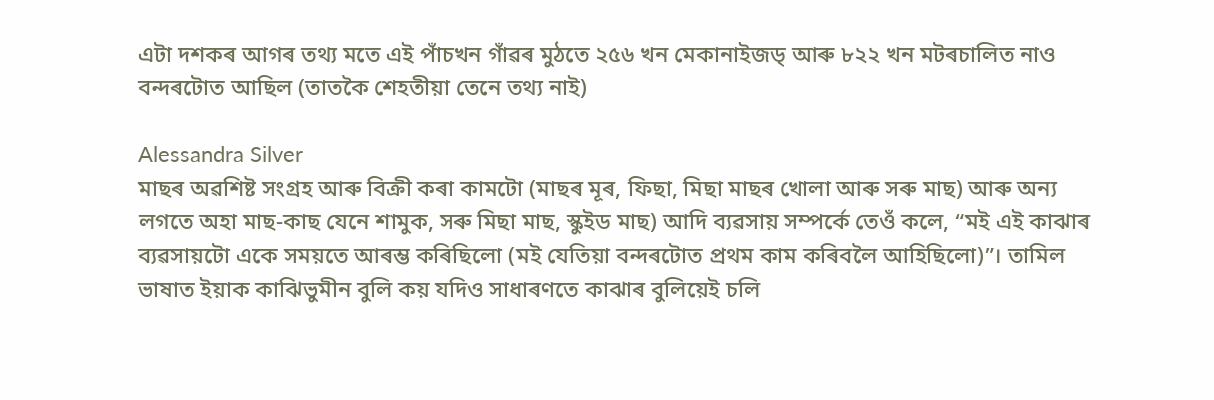এটা দশকৰ আগৰ তথ্য মতে এই পাঁচখন গাঁৱৰ মুঠতে ২৫৬ খন মেকানাইজড্ আৰু ৮২২ খন মটৰচালিত নাও বন্দৰটোত আছিল (তাতকৈ শেহতীয়া তেনে তথ্য নাই)

Alessandra Silver
মাছৰ অৱশিষ্ট সংগ্ৰহ আৰু বিক্ৰী কৰা কামটো (মাছৰ মূৰ, ফিছা, মিছা মাছৰ খোলা আৰু সৰু মাছ) আৰু অন্য লগতে অহা মাছ-কাছ যেনে শামুক, সৰু মিছা মাছ, স্কুইড মাছ) আদি ব্যৱসায় সম্পৰ্কে তেওঁ কলে, “মই এই কাঝাৰ ব্যৱসায়টো একে সময়তে আৰম্ভ কৰিছিলো (মই যেতিয়া বন্দৰটোত প্ৰথম কাম কৰিবলৈ আহিছিলো)”। তামিল ভাষাত ইয়াক কাঝিভুমীন বুলি কয় যদিও সাধাৰণতে কাঝাৰ বুলিয়েই চলি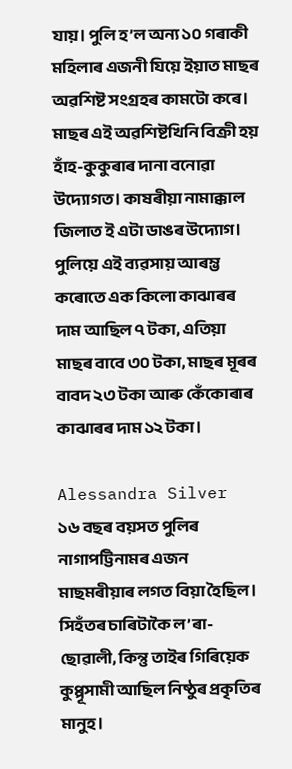যায়। পুলি হ’ল অন্য ১০ গৰাকী মহিলাৰ এজনী যিয়ে ইয়াত মাছৰ অৱশিষ্ট সংগ্ৰহৰ কামটো কৰে। মাছৰ এই অৱশিষ্টখিনি বিক্ৰী হয় হাঁহ-কুকুৰাৰ দানা বনোৱা উদ্যোগত। কাষৰীয়া নামাক্কাল জিলাত ই এটা ডাঙৰ উদ্যোগ। পুলিয়ে এই ব্যৱসায় আৰম্ভ কৰোতে এক কিলো কাঝাৰৰ দাম আছিল ৭ টকা, এতিয়া মাছৰ বাবে ৩০ টকা, মাছৰ মূৰৰ বাবদ ২৩ টকা আৰু কেঁকোৰাৰ কাঝাৰৰ দাম ১২ টকা।

Alessandra Silver
১৬ বছৰ বয়সত পুলিৰ নাগাপট্টিনামৰ এজন মাছমৰীয়াৰ লগত বিয়া হৈছিল। সিহঁতৰ চাৰিটাকৈ ল’ৰা-ছোৱালী, কিন্তু তাইৰ গিৰিয়েক কুপ্পূসামী আছিল নিষ্ঠুৰ প্ৰকৃতিৰ মানুহ।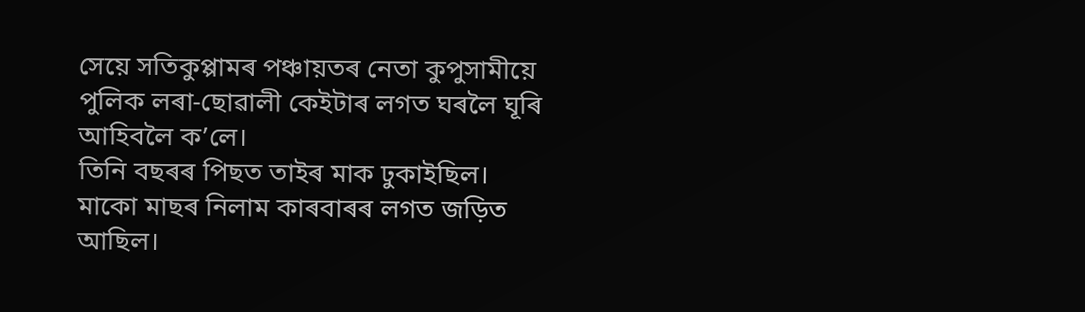সেয়ে সতিকুপ্পামৰ পঞ্চায়তৰ নেতা কুপুসামীয়ে পুলিক লৰা-ছোৱালী কেইটাৰ লগত ঘৰলৈ ঘূৰি আহিবলৈ ক’লে।
তিনি বছৰৰ পিছত তাইৰ মাক ঢুকাইছিল। মাকো মাছৰ নিলাম কাৰবাৰৰ লগত জড়িত আছিল।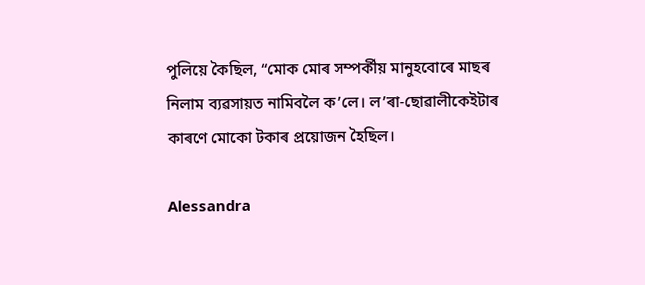পুলিয়ে কৈছিল, “মোক মোৰ সম্পৰ্কীয় মানুহবোৰে মাছৰ নিলাম ব্যৱসায়ত নামিবলৈ ক’লে। ল’ৰা-ছোৱালীকেইটাৰ কাৰণে মোকো টকাৰ প্ৰয়োজন হৈছিল।

Alessandra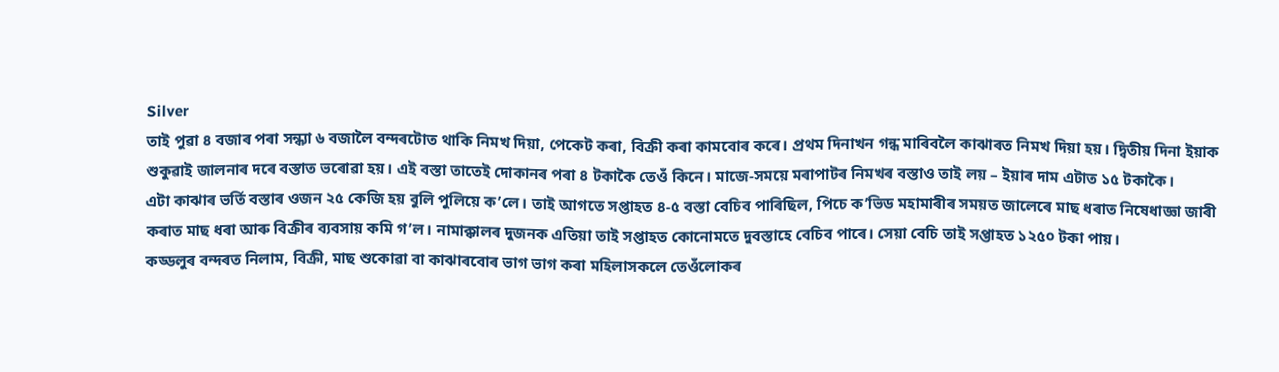Silver
তাই পুৱা ৪ বজাৰ পৰা সন্ধ্যা ৬ বজালৈ বন্দৰটোত থাকি নিমখ দিয়া, পেকেট কৰা, বিক্ৰী কৰা কামবোৰ কৰে। প্ৰথম দিনাখন গন্ধ মাৰিবলৈ কাঝাৰত নিমখ দিয়া হয়। দ্বিতীয় দিনা ইয়াক শুকুৱাই জালনাৰ দৰে বস্তাত ভৰোৱা হয়। এই বস্তা তাতেই দোকানৰ পৰা ৪ টকাকৈ তেওঁ কিনে। মাজে-সময়ে মৰাপাটৰ নিমখৰ বস্তাও তাই লয় – ইয়াৰ দাম এটাত ১৫ টকাকৈ।
এটা কাঝাৰ ভৰ্তি বস্তাৰ ওজন ২৫ কেজি হয় বুলি পুলিয়ে ক’লে। তাই আগতে সপ্তাহত ৪-৫ বস্তা বেচিব পাৰিছিল, পিচে ক’ভিড মহামাৰীৰ সময়ত জালেৰে মাছ ধৰাত নিষেধাজ্ঞা জাৰী কৰাত মাছ ধৰা আৰু বিক্ৰীৰ ব্যবসায় কমি গ’ল। নামাক্কালৰ দুজনক এতিয়া তাই সপ্তাহত কোনোমতে দুবস্তাহে বেচিব পাৰে। সেয়া বেচি তাই সপ্তাহত ১২৫০ টকা পায়।
কড্ডলুৰ বন্দৰত নিলাম, বিক্ৰী, মাছ শুকোৱা বা কাঝাৰবোৰ ভাগ ভাগ কৰা মহিলাসকলে তেওঁলোকৰ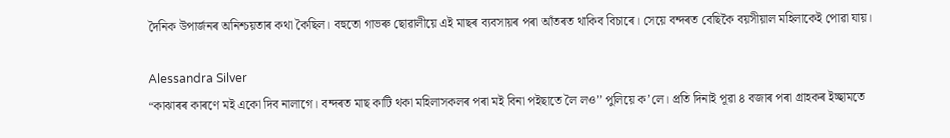দৈনিক উপাৰ্জনৰ অনিশ্চয়তাৰ কথা কৈছিল। বহুতো গাভৰু ছোৱালীয়ে এই মাছৰ ব্যবসায়ৰ পৰা আঁতৰত থাকিব বিচাৰে। সেয়ে বন্দৰত বেছিকৈ বয়সীয়াল মহিলাকেই পোৱা যায়।

Alessandra Silver
“কাঝাৰৰ কাৰণে মই একো দিব নালাগে। বন্দৰত মাছ কাটি থকা মহিলাসকলৰ পৰা মই বিনা পইছাতে লৈ লও’’ পুলিয়ে ক’লে। প্ৰতি দিনাই পূৱা ৪ বজাৰ পৰা গ্ৰাহকৰ ইচ্ছামতে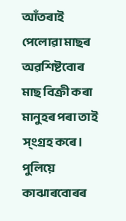আঁতৰাই পেলোৱা মাছৰ অৱশিষ্টবোৰ মাছ বিক্ৰী কৰা মানুহৰ পৰা তাই স্ংগ্ৰহ কৰে। পুলিয়ে কাঝাৰবোৰৰ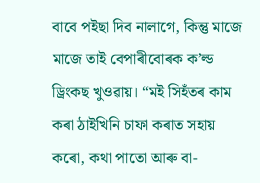বাবে পইছা দিব নালাগে, কিন্তু মাজে মাজে তাই বেপাৰীবোৰক ক’ল্ড ড্ৰিংকছ খুওৱায়। “মই সিহঁতৰ কাম কৰা ঠাইখিনি চাফা কৰাত সহায় কৰো, কথা পাতো আৰু বা-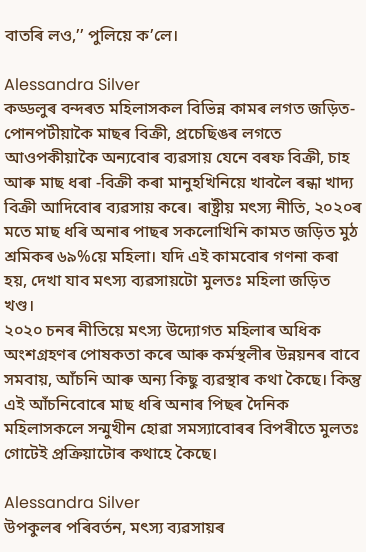বাতৰি লও,’’ পুলিয়ে ক’লে।

Alessandra Silver
কড্ডলুৰ বন্দৰত মহিলাসকল বিভিন্ন কামৰ লগত জড়িত- পোনপটীয়াকৈ মাছৰ বিক্ৰী, প্ৰচেছিঙৰ লগতে আওপকীয়াকৈ অন্যবোৰ ব্যৱসায় যেনে বৰফ বিক্ৰী, চাহ আৰু মাছ ধৰা -বিক্ৰী কৰা মানুহখিনিয়ে খাবলৈ ৰন্ধা খাদ্য বিক্ৰী আদিবোৰ ব্যৱসায় কৰে। ৰাষ্ট্ৰীয় মৎস্য নীতি, ২০২০ৰ মতে মাছ ধৰি অনাৰ পাছৰ সকলোখিনি কামত জড়িত মুঠ শ্ৰমিকৰ ৬৯%য়ে মহিলা। যদি এই কামবোৰ গণনা কৰা হয়, দেখা যাব মৎস্য ব্যৱসায়টো মুলতঃ মহিলা জড়িত খণ্ড।
২০২০ চনৰ নীতিয়ে মৎস্য উদ্যোগত মহিলাৰ অধিক অংশগ্ৰহণৰ পোষকতা কৰে আৰু কৰ্মস্থলীৰ উন্নয়নৰ বাবে সমবায়, আঁচনি আৰু অন্য কিছু ব্যৱস্থাৰ কথা কৈছে। কিন্তু এই আঁচনিবোৰে মাছ ধৰি অনাৰ পিছৰ দৈনিক মহিলাসকলে সন্মুখীন হোৱা সমস্যাবোৰৰ বিপৰীতে মুলতঃ গোটেই প্ৰক্ৰিয়াটোৰ কথাহে কৈছে।

Alessandra Silver
উপকুলৰ পৰিবৰ্তন, মৎস্য ব্যৱসায়ৰ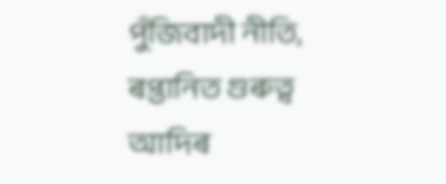পুঁজিবাদী নীতি, ৰপ্তানিত গুৰুত্ব আদিৰ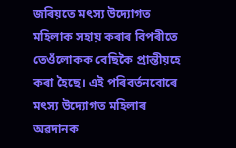জৰিয়তে মৎস্য উদ্যোগত মহিলাক সহায় কৰাৰ বিপৰীতে তেওঁলোকক বেছিকৈ প্ৰান্তীয়হে কৰা হৈছে। এই পৰিবৰ্তনবোৰে মৎস্য উদ্যোগত মহিলাৰ অৱদানক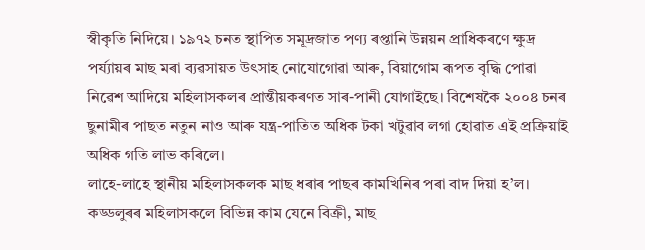স্বীকৃতি নিদিয়ে। ১৯৭২ চনত স্থাপিত সমূদ্ৰজাত পণ্য ৰপ্তানি উন্নয়ন প্ৰাধিকৰণে ক্ষুদ্ৰ পৰ্য্যায়ৰ মাছ মৰা ব্যৱসায়ত উৎসাহ নোযোগোৱা আৰু, বিয়াগোম ৰূপত বৃদ্ধি পোৱা নিৱেশ আদিয়ে মহিলাসকলৰ প্ৰান্তীয়কৰণত সাৰ-পানী যোগাইছে। বিশেষকৈ ২০০৪ চনৰ ছুনামীৰ পাছত নতুন নাও আৰু যন্ত্ৰ-পাতিত অধিক টকা খটুৱাব লগা হোৱাত এই প্ৰক্ৰিয়াই অধিক গতি লাভ কৰিলে।
লাহে-লাহে স্থানীয় মহিলাসকলক মাছ ধৰাৰ পাছৰ কামখিনিৰ পৰা বাদ দিয়া হ’ল। কড্ডলুৰৰ মহিলাসকলে বিভিন্ন কাম যেনে বিক্ৰী, মাছ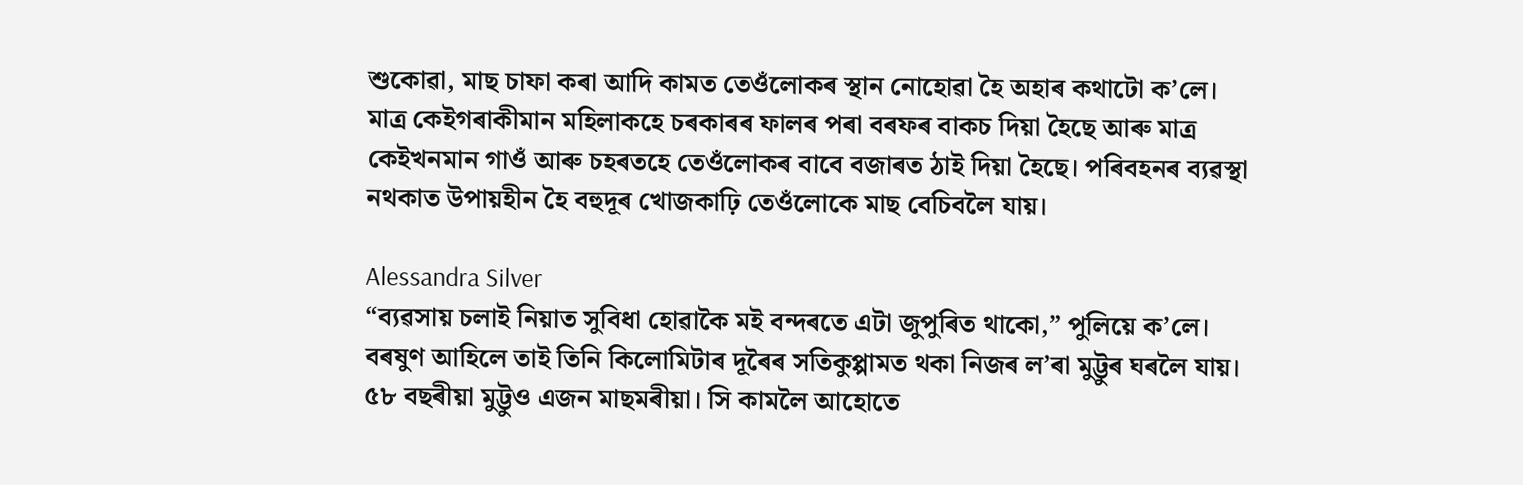শুকোৱা, মাছ চাফা কৰা আদি কামত তেওঁলোকৰ স্থান নোহোৱা হৈ অহাৰ কথাটো ক’লে। মাত্ৰ কেইগৰাকীমান মহিলাকহে চৰকাৰৰ ফালৰ পৰা বৰফৰ বাকচ দিয়া হৈছে আৰু মাত্ৰ কেইখনমান গাওঁ আৰু চহৰতহে তেওঁলোকৰ বাবে বজাৰত ঠাই দিয়া হৈছে। পৰিবহনৰ ব্যৱস্থা নথকাত উপায়হীন হৈ বহুদূৰ খোজকাঢ়ি তেওঁলোকে মাছ বেচিবলৈ যায়।

Alessandra Silver
“ব্যৱসায় চলাই নিয়াত সুবিধা হোৱাকৈ মই বন্দৰতে এটা জুপুৰিত থাকো,” পুলিয়ে ক’লে। বৰষুণ আহিলে তাই তিনি কিলোমিটাৰ দূৰৈৰ সতিকুপ্পামত থকা নিজৰ ল’ৰা মুট্টুৰ ঘৰলৈ যায়। ৫৮ বছৰীয়া মুট্টুও এজন মাছমৰীয়া। সি কামলৈ আহোতে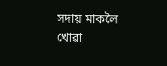সদায় মাকলৈ খোৱা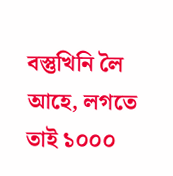বস্তুখিনি লৈ আহে, লগতে তাই ১০০০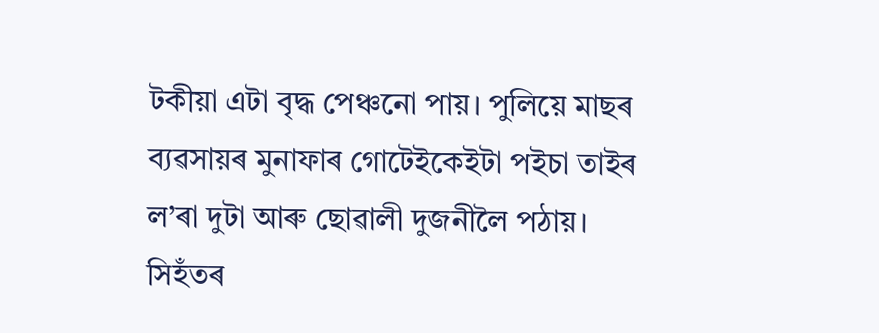টকীয়া এটা বৃদ্ধ পেঞ্চনো পায়। পুলিয়ে মাছৰ ব্যৱসায়ৰ মুনাফাৰ গোটেইকেইটা পইচা তাইৰ ল’ৰা দুটা আৰু ছোৱালী দুজনীলৈ পঠায়। সিহঁতৰ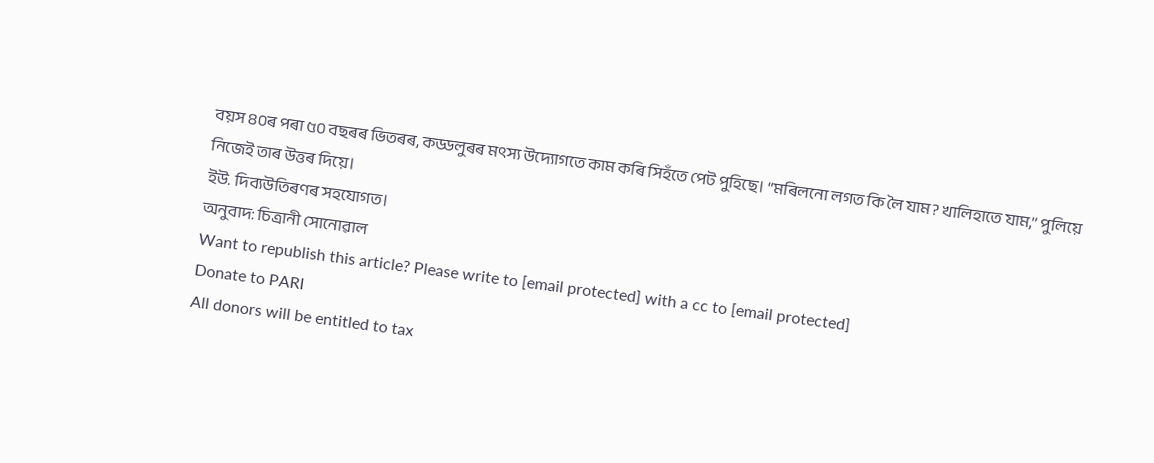বয়স ৪০ৰ পৰা ৫০ বছৰৰ ভিতৰৰ, কড্ডলুৰৰ মৎস্য উদ্যোগতে কাম কৰি সিহঁতে পেট পুহিছে। “মৰিলনো লগত কি লৈ যাম? খালিহাতে যাম,’’ পুলিয়ে নিজেই তাৰ উত্তৰ দিয়ে।
ইউ. দিব্যউতিৰণৰ সহযোগত।
অনুবাদ: চিত্ৰানী সোনোৱাল
Want to republish this article? Please write to [email protected] with a cc to [email protected]
Donate to PARI
All donors will be entitled to tax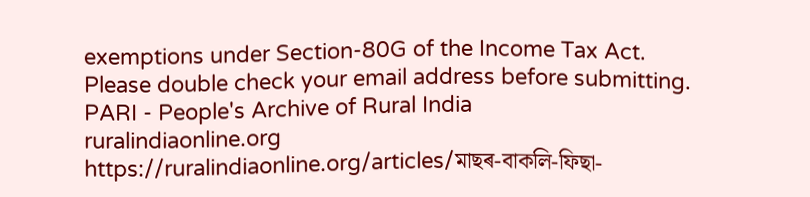exemptions under Section-80G of the Income Tax Act. Please double check your email address before submitting.
PARI - People's Archive of Rural India
ruralindiaonline.org
https://ruralindiaonline.org/articles/মাছৰ-বাকলি-ফিছা-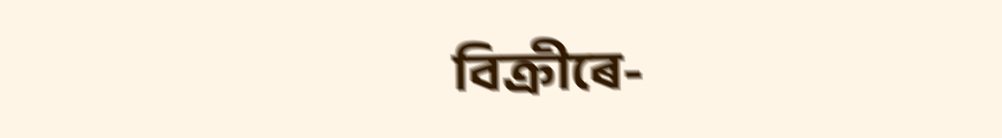বিক্ৰীৰে-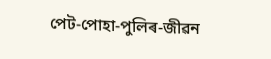পেট-পোহা-পুলিৰ-জীৱন